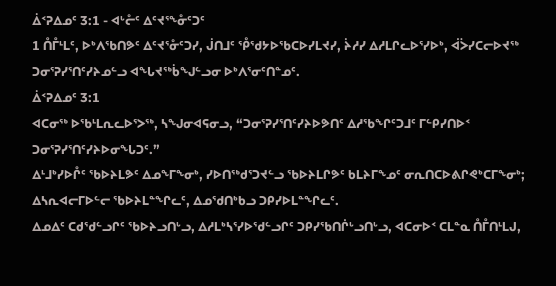ᐄᑉᕈᐃᓄᑦ 3:1 - ᐊᒡᓔᑦ ᐃᑦᔪᕐᖕᓁᑦᑐᑦ
1 ᑍᒤᒻᒪᑦ, ᐅᒃᐱᖃᑎᕗᑦ ᐃᑦᔪᕐᓁᑦᑐᓯ, ᒎᑎᒧᑦ ᕾᖁᔭᐅᖃᑕᐅᓯᒪᔪᓯ, ᔩᓱᓯ ᐃᓱᒪᒋᓚᐅᕐᓯᐅᒃ, ᐋᐴᓯᑕᓕᐅᔪᖅ ᑐᓂᕐᕈᓯᕐᑎᑦᓯᔨᓄᓪᓗ ᐊᖓᔪᖅᑳᖑᓪᓗᓂ ᐅᒃᐱᕐᓂᑦᑎᓐᓄᑦ.
ᐄᑉᕈᐃᓄᑦ 3:1
ᐊᑕᓂᖅ ᐅᖃᒻᒪᕆᓚᐅᕐᐳᖅ, ᓴᖑᓂᐊᕋᓂᓗ, “ᑐᓂᕐᕈᓯᕐᑎᑦᓯᔨᐅᕗᑎᑦ ᐃᓱᖃᖏᑦᑐᒧᑦ ᒥᓪᑭᓯᑎᐅᑉ ᑐᓂᕐᕈᓯᕐᑎᑦᓯᔨᐅᓂᖓᑐᑦ.”
ᐃᒻᒧᒃᓯᐅᒊᑦ ᖃᐅᔨᒪᕗᑦ ᐃᓄᖕᒥᖕᓂᒃ, ᓯᐅᑎᖅᑯᕐᑐᔪᓪᓗ ᖃᐅᔨᒪᒋᕗᑦ ᑲᒪᔨᒥᖕᓄᑦ ᓂᕆᑎᑕᐅᕕᒋᕙᒃᑕᒥᖕᓂᒃ; ᐃᓴᕆᐊᓕᒥᐅᓪᓕ ᖃᐅᔨᒪᓐᖏᓚᑦ, ᐃᓄᖁᑎᒃᑲᓗ ᑐᑭᓯᐅᒪᓐᖏᓚᑦ.
ᐃᓄᐃᑦ ᑕᑯᖁᓪᓗᒋᑦ ᖃᐅᔨᓗᑎᒡᓗ, ᐃᓱᒪᒃᓴᕐᓯᐅᖁᓪᓗᒋᑦ ᑐᑭᓯᖃᑎᒌᒡᓗᑎᒡᓗ, ᐊᑕᓂᐅᑉ ᑕᒪᓐᓇ ᑍᒤᑎᒻᒪᒍ,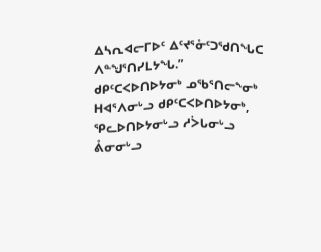ᐃᓴᕆᐊᓕᒥᐅᑦ ᐃᑦᔪᕐᓁᑦᑐᖁᑎᖓᑕ ᐱᓐᖑᕐᑎᓯᒪᔭᖓ.”
ᑯᑭᑦᑕᐸᐅᑎᐅᔭᓂᒃ ᓄᖃᕐᑎᓕᖕᓂᒃ ᕼᐊᕐᐱᓂᒡᓗ ᑯᑭᑦᑕᐸᐅᑎᐅᔭᓂᒃ, ᕿᓚᐅᑎᐅᔭᓂᒡᓗ ᓱᐴᒐᓂᒡᓗ ᕔᓂᓂᒡᓗ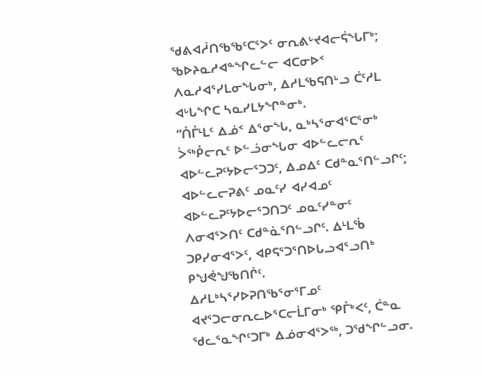ᖁᕕᐊᓲᑎᖃᖃᑦᑕᕐᐳᑦ ᓂᕆᕕᒡᔪᐊᓕᕌᖓᒥᒃ; ᖃᐅᔨᓇᓱᐊᓐᖏᓚᓪᓕ ᐊᑕᓂᐅᑉ ᐱᓇᓱᐊᕐᓯᒪᓂᖓᓂᒃ, ᐃᓱᒪᖃᕋᑎᒡᓗ ᑖᑦᓱᒪ ᐊᒡᒐᖏᑕ ᓴᓇᓯᒪᔭᖏᓐᓂᒃ.
“ᑍᒤᒻᒪᑦ ᐃᓅᑉ ᐃᕐᓂᖓ, ᓇᒃᓴᕐᓂᐊᕐᑕᕐᓂᒃ ᐴᖅᑬᓕᕆᑦ ᐅᓪᓘᓂᖓᓂ ᐊᐅᓪᓚᓕᕆᑦ ᐊᐅᓪᓚᕈᑦᔭᐅᓕᕐᑐᑐᑦ, ᐃᓄᐃᑦ ᑕᑯᓐᓇᕐᑎᓪᓗᒋᑦ; ᐊᐅᓪᓚᓕᕈᕕᑦ ᓄᓇᑦᓯ ᐊᓯᐊᓄᑦ ᐊᐅᓪᓚᕈᑦᔭᐅᓕᕐᑐᑎᑐᑦ ᓄᓇᑦᓯᓐᓂᑦ ᐱᓂᐊᕐᐳᑎᑦ ᑕᑯᓐᓈᕐᑎᓪᓗᒋᑦ. ᐃᒻᒪᖄ ᑐᑭᓯᓂᐊᕐᐳᑦ, ᐊᑭᕋᕐᑐᕐᑎᐅᒐᓗᐊᕐᓗᑎᒃ ᑭᖑᕚᖑᖃᑎᒌᑦ.
ᐃᓱᒪᒃᓴᕐᓯᐅᕈᑎᖃᕐᓂᕐᒥᓄᑦ ᐊᔪᕐᑐᓕᓂᕆᓚᐅᕐᑕᓕᒫᒥᓂᒃ ᕿᒤᒃᐸᑦ, ᑖᓐᓇ ᖁᓚᕐᓇᖏᑦᑐᒥᒃ ᐃᓅᓂᐊᕐᐳᖅ, ᑐᖁᖏᓪᓗᓂ.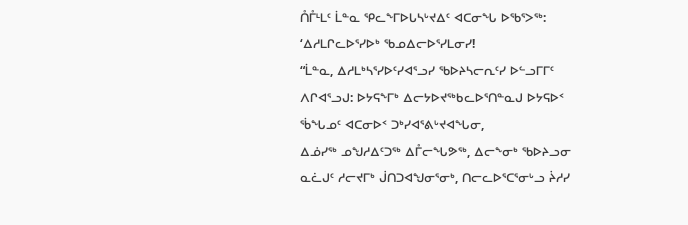ᑍᒤᒻᒪᑦ ᒫᓐᓇ ᕿᓚᖕᒥᐅᒐᓴᒡᔪᐃᑦ ᐊᑕᓂᖓ ᐅᖃᕐᐳᖅ: ‘ᐃᓱᒪᒋᓚᐅᕐᓯᐅᒃ ᖃᓄᐃᓕᐅᕐᓯᒪᓂᓯ!
“ᒫᓐᓇ, ᐃᓱᒪᒃᓴᕐᓯᐅᑦᓯᐊᕐᓗᓯ ᖃᐅᔨᓴᓕᕆᑦᓯ ᐅᓪᓗᒥᒥᑦ ᐱᒋᐊᕐᓗᒍ: ᐅᔭᕋᖕᒥᒃ ᐃᓕᔭᐅᔪᖅᑲᓚᐅᕐᑎᓐᓇᒍ ᐅᔭᕋᐅᑉ ᖄᖓᓄᑦ ᐊᑕᓂᐅᑉ ᑐᒃᓯᐊᕐᕕᒡᔪᐊᖓᓂ,
ᐃᓅᓯᖅ ᓄᖑᓱᐃᑦᑐᖅ ᐃᒤᓕᖓᕗᖅ, ᐃᓕᖕᓂᒃ ᖃᐅᔨᓗᓂ ᓇᓛᒍᑦ ᓱᓕᔪᒥᒃ ᒎᑎᑐᐊᖑᓂᕐᓂᒃ, ᑎᓕᓚᐅᕐᑕᕐᓂᒡᓗ ᔩᓱᓯ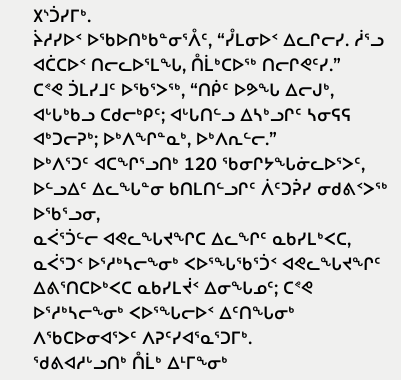᙭ᔅᑑᓯᒥᒃ.
ᔩᓱᓯᐅᑉ ᐅᖃᐅᑎᒃᑲᓐᓂᕐᐰᑦ, “ᓮᒪᓂᐅᑉ ᐃᓚᒋᓕᓯ. ᓲᕐᓗ ᐊᑖᑕᐅᑉ ᑎᓕᓚᐅᕐᒪᖓ, ᑍᒫᒃᑕᐅᖅ ᑎᓕᒋᕙᑦᓯ.”
ᑕᕝᕙ ᑑᒪᓯᒧᑦ ᐅᖃᕐᐳᖅ, “ᑎᑮᑦ ᐅᕗᖓ ᐃᓕᒍᒃ, ᐊᒡᒐᒃᑲᓗ ᑕᑯᓕᒃᑭᑦ; ᐊᒡᒐᑎᓪᓗ ᐃᓴᒃᓗᒋᑦ ᓴᓂᕋᕋ ᐊᒃᑐᓕᕈᒃ; ᐅᒃᐱᖏᓐᓇᒃ, ᐅᒃᐱᕆᓪᓕ.”
ᐅᒃᐱᕐᑐᑦ ᐊᑕᖏᕐᓗᑎᒃ 120 ᖃᓂᒋᔭᖓᓃᓚᐅᕐᐳᑦ, ᐅᓪᓗᐃᑦ ᐃᓚᖓᓐᓂ ᑲᑎᒪᑎᓪᓗᒋᑦ ᐲᑦᑐᕉᓯ ᓂᑯᕕᑉᐳᖅ ᐅᖃᕐᓗᓂ,
ᓇᐹᕐᑑᓪᓕ ᐊᕙᓚᖓᔪᖏᑕ ᐃᓚᖏᑦ ᓇᑲᓯᒪᒃᐸᑕ, ᓇᐹᕐᑐᑉ ᐅᕐᓱᒃᓴᓕᖕᓂᒃ ᐸᐅᕐᖓᖃᕐᑑᑉ ᐊᕙᓚᖓᔪᖏᑦ ᐃᕕᕐᑎᑕᐅᒃᐸᑕ ᓇᑲᓯᒪᔫᑉ ᐃᓂᖓᓄᑦ; ᑕᕝᕙ ᐅᕐᓱᒃᓴᓕᖕᓂᒃ ᐸᐅᕐᖓᓕᐅᑉ ᐃᑦᑎᖓᓂᒃ ᐱᖃᑕᐅᓂᐊᕐᐳᑦ ᐱᕈᑦᓯᐊᕐᓇᕐᑐᒥᒃ.
ᖁᕕᐊᓱᒡᓗᑎᒃ ᑍᒫᒃ ᐃᒻᒥᖕᓂᒃ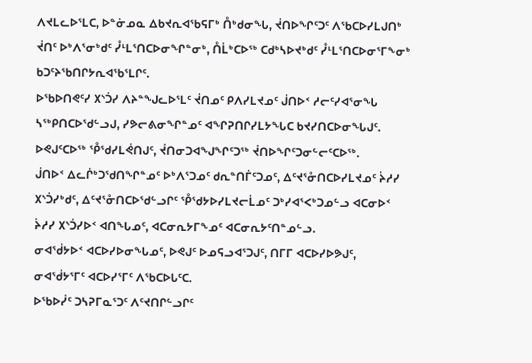ᐱᔪᒪᓚᐅᕐᒪᑕ, ᐅᓐᓃᓄᓇ ᐃᑲᔪᕆᐊᖃᕋᒥᒃ ᑍᒃᑯᓂᖓ, ᔫᑎᐅᖏᑦᑐᑦ ᐱᖃᑕᐅᓯᒪᒍᑎᒃ ᔫᑎᑦ ᐅᒃᐱᕐᓂᒃᑯᑦ ᓮᒻᒪᕐᑎᑕᐅᓂᖏᓐᓂᒃ, ᑍᒫᒃᑕᐅᖅ ᑕᑯᒃᓴᐅᔪᒃᑯᑦ ᓮᒻᒪᕐᑎᑕᐅᓂᕐᒥᖕᓂᒃ ᑲᑐᑦᔨᖃᑎᒋᔭᕆᐊᖃᕐᒪᒋᑦ.
ᐅᖃᐅᑎᕙᑦᓯ ᙭ᔅᑑᓯ ᐱᔨᓐᖑᓚᐅᕐᒪᑦ ᔫᑎᓄᑦ ᑭᐱᓯᒪᔪᓄᑦ ᒎᑎᐅᑉ ᓱᓕᑦᓯᐊᕐᓂᖓ ᓴᖅᑭᑎᑕᐅᖁᓪᓗᒍ, ᓯᕗᓕᕕᓂᖏᓐᓄᑦ ᐊᖏᕈᑎᒋᓯᒪᔭᖓᑕ ᑲᔪᓯᑎᑕᐅᓂᖓᒍᑦ.
ᐅᕙᒍᑦᑕᐅᖅ ᕾᖁᓯᒪᕚᑎᒍᑦ, ᔫᑎᓂᑐᐊᖑᖏᑦᑐᖅ ᔫᑎᐅᖏᑦᑐᓂᓪᓕᑦᑕᐅᖅ.
ᒎᑎᐅᑉ ᐃᓚᒌᒃᑐᖁᑎᖏᓐᓄᑦ ᐅᒃᐱᕐᑐᓄᑦ ᑯᕆᓐᑎᒦᑦᑐᓄᑦ, ᐃᑦᔪᕐᓁᑎᑕᐅᓯᒪᔪᓄᑦ ᔩᓱᓯ ᙭ᔅᑑᓯᒃᑯᑦ, ᐃᑦᔪᕐᓁᑎᑕᐅᖁᓪᓗᒋᑦ ᕾᖁᔭᐅᓯᒪᔪᓕᒫᓄᑦ ᑐᒃᓯᐊᕐᐸᒃᑐᓄᓪᓗ ᐊᑕᓂᐅᑉ ᔩᓱᓯ ᙭ᔅᑑᓯᐅᑉ ᐊᑎᖓᓄᑦ, ᐊᑕᓂᕆᔭᒥᖕᓄᑦ ᐊᑕᓂᕆᔭᑦᑎᓐᓄᓪᓗ.
ᓂᐊᖂᔭᐅᑉ ᐊᑕᐅᓯᐅᓂᖓᓄᑦ, ᐅᕙᒍᑦ ᐅᓄᕋᓗᐊᕐᑐᒍᑦ, ᑎᒥᒥ ᐊᑕᐅᓯᐅᕗᒍᑦ, ᓂᐊᖂᔭᕐᒥᑦ ᐊᑕᐅᓯᕐᒥᑦ ᐱᖃᑕᐅᒐᑦᑕ.
ᐅᖃᐅᓰᑦ ᑐᓴᕈᒥᓇᕐᑐᑦ ᐱᑦᔪᑎᒋᓪᓗᒋᑦ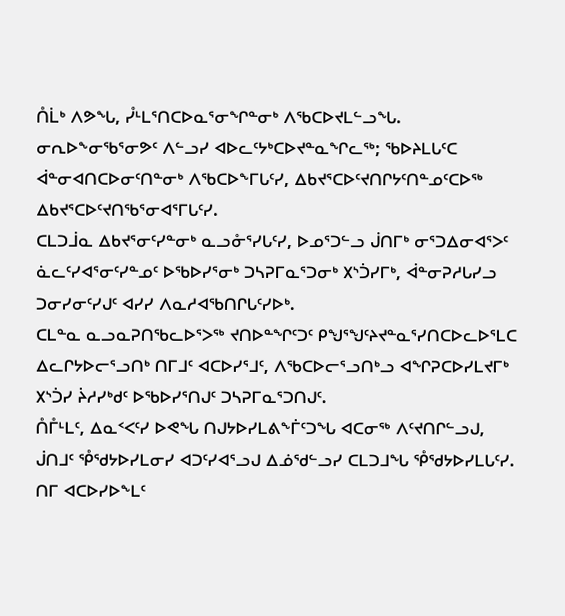ᑍᒫᒃ ᐱᕗᖓ, ᓮᒻᒪᕐᑎᑕᐅᓇᕐᓂᖏᓐᓂᒃ ᐱᖃᑕᐅᔪᒪᓪᓗᖓ.
ᓂᕆᐅᖕᓂᖃᕐᓂᕗᑦ ᐱᓪᓗᓯ ᐊᐅᓚᑦᔭᒃᑕᐅᔪᓐᓇᖏᓚᖅ; ᖃᐅᔨᒪᒐᑦᑕ ᐋᓐᓂᐊᑎᑕᐅᓂᑦᑎᓐᓂᒃ ᐱᖃᑕᐅᖕᒥᒐᑦᓯ, ᐃᑲᔪᕐᑕᐅᑦᔪᑎᒋᔭᑦᑎᓐᓄᑦᑕᐅᖅ ᐃᑲᔪᕐᑕᐅᑦᔪᑎᖃᕐᓂᐊᕐᒥᒐᑦᓯ.
ᑕᒪᑐᒨᓇ ᐃᑲᔪᕐᓂᑦᓯᓐᓂᒃ ᓇᓗᓁᕐᓯᒐᑦᓯ, ᐅᓄᕐᑐᓪᓗ ᒎᑎᒥᒃ ᓂᕐᑐᐃᓂᐊᕐᐳᑦ ᓈᓚᑦᓯᐊᕐᓂᑦᓯᓐᓄᑦ ᐅᖃᐅᓯᕐᓂᒃ ᑐᓴᕈᒥᓇᕐᑐᓂᒃ ᙭ᔅᑑᓯᒥᒃ, ᐋᓐᓂᕈᓱᒐᓯᓗ ᑐᓂᓯᓂᑦᓯᒍᑦ ᐊᓯᓯ ᐱᓇᓱᐊᖃᑎᒋᒐᑦᓯᐅᒃ.
ᑕᒪᓐᓇ ᓇᓗᓇᕈᑎᖃᓚᐅᕐᐳᖅ ᔪᑎᐅᓐᖏᑦᑐᑦ ᑭᖑᕐᖑᑦᔨᔪᓐᓇᕐᓯᑎᑕᐅᓚᐅᕐᒪᑕ ᐃᓚᒋᔭᐅᓕᕐᓗᑎᒃ ᑎᒥᒧᑦ ᐊᑕᐅᓯᕐᒧᑦ, ᐱᖃᑕᐅᓕᕐᓗᑎᒃᓗ ᐊᖏᕈᑕᐅᓯᒪᔪᒥᒃ ᙭ᔅᑑᓯ ᔩᓱᓯᒃᑯᑦ ᐅᖃᐅᓯᕐᑎᒍᑦ ᑐᓴᕈᒥᓇᕐᑐᑎᒍᑦ.
ᑍᒤᒻᒪᑦ, ᐃᓇᑉᐸᑦᓯ ᐅᕙᖓ ᑎᒍᔭᐅᓯᒪᕕᖕᒦᑦᑐᖓ ᐊᑕᓂᖅ ᐱᑦᔪᑎᒋᓪᓗᒍ, ᒎᑎᒧᑦ ᕾᖁᔭᐅᓯᒪᓂᓯ ᐊᑐᑦᓯᐊᕐᓗᒍ ᐃᓅᖁᓪᓗᓯ ᑕᒪᑐᒧᖓ ᕾᖁᔭᐅᓯᒪᒐᑦᓯ.
ᑎᒥ ᐊᑕᐅᓯᐅᖕᒪᑦ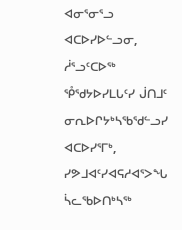ᐊᓂᕐᓂᕐᓗ ᐊᑕᐅᓯᐅᓪᓗᓂ, ᓲᕐᓗᑦᑕᐅᖅ ᕾᖁᔭᐅᓯᒪᒐᑦᓯ ᒎᑎᒧᑦ ᓂᕆᐅᒋᔭᒃᓴᖃᖁᓪᓗᓯ ᐊᑕᐅᓯᕐᒥᒃ,
ᓯᕗᒧᐊᑦᓯᐊᕋᓱᐊᕐᐳᖓ ᓵᓚᖃᐅᑎᒃᓴᖅ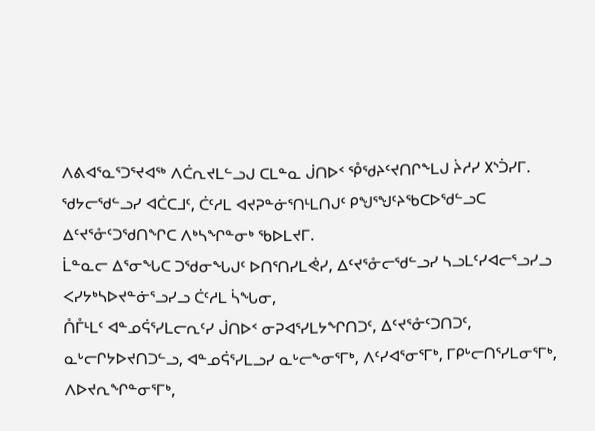ᐱᕕᐊᕐᓇᕐᑐᕐᔪᐊᖅ ᐱᑖᕆᔪᒪᓪᓗᒍ ᑕᒪᓐᓇ ᒎᑎᐅᑉ ᕾᖁᔨᑦᔪᑎᒋᖕᒪᒍ ᔩᓱᓯ ᙭ᔅᑑᓯᒥ.
ᖁᔭᓕᖁᓪᓗᓯ ᐊᑖᑕᒧᑦ, ᑖᑦᓱᒪ ᐊᔪᕈᓐᓃᕐᑎᒻᒪᑎᒍᑦ ᑭᖑᕐᖑᑦᔨᖃᑕᐅᖁᓪᓗᑕ ᐃᑦᔪᕐᓁᑦᑐᖁᑎᖏᑕ ᐱᒃᓴᖏᓐᓂᒃ ᖃᐅᒪᔪᒥ.
ᒫᓐᓇᓕ ᐃᕐᓂᖓᑕ ᑐᖁᓂᖓᒍᑦ ᐅᑎᕐᑎᓯᒪᕚᓯ, ᐃᑦᔪᕐᓁᓕᖁᓪᓗᓯ ᓴᓗᒪᑦᓯᐊᓕᕐᓗᓯᓗ ᐸᓯᔭᒃᓴᐅᔪᓐᓃᕐᓗᓯᓗ ᑖᑦᓱᒪ ᓵᖓᓂ,
ᑍᒤᒻᒪᑦ ᐊᓐᓄᕌᕐᓯᒪᓕᕆᑦᓯ ᒎᑎᐅᑉ ᓂᕈᐊᕐᓯᒪᔭᖏᑎᑐᑦ, ᐃᑦᔪᕐᓁᑦᑐᑎᑐᑦ, ᓇᒡᓕᒋᔭᐅᔪᑎᑐᓪᓗ, ᐊᓐᓄᕌᕐᓯᒪᓗᓯ ᓇᒡᓕᖕᓂᕐᒥᒃ, ᐱᑦᓯᐊᕐᓂᕐᒥᒃ, ᒥᑭᒡᓕᑎᕐᓯᒪᓂᕐᒥᒃ, ᐱᐅᔪᕆᖏᓐᓂᕐᒥᒃ,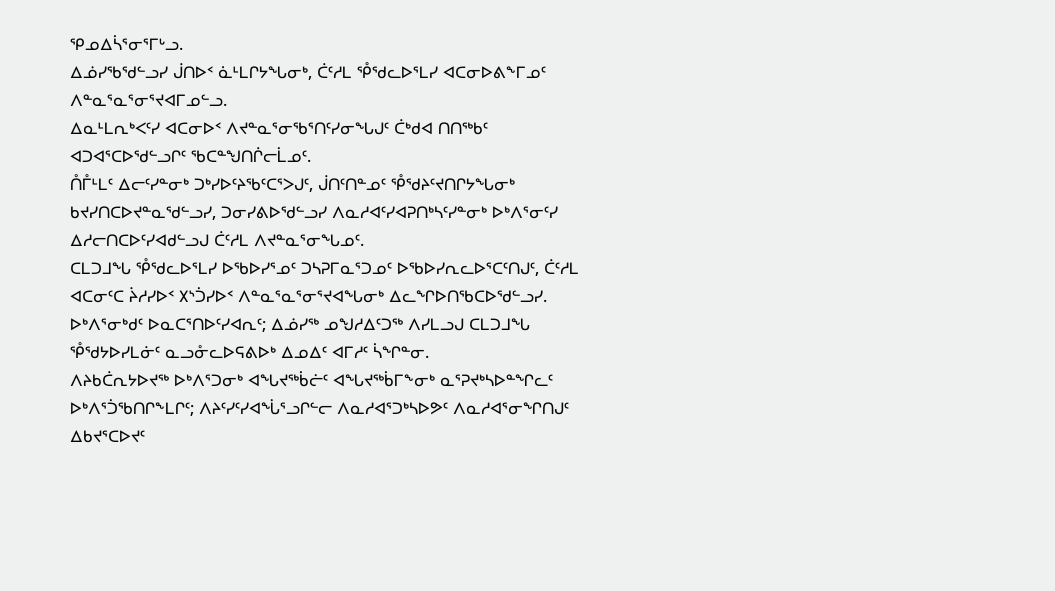ᕿᓄᐃᓵᕐᓂᕐᒥᒡᓗ.
ᐃᓅᓯᖃᖁᓪᓗᓯ ᒎᑎᐅᑉ ᓈᒻᒪᒋᔭᖓᓂᒃ, ᑖᑦᓱᒪ ᕾᖁᓚᐅᕐᒪᓯ ᐊᑕᓂᐅᕕᖕᒥᓄᑦ ᐱᓐᓇᕐᓇᕐᓂᕐᔪᐊᒥᓄᓪᓗ.
ᐃᓇᒻᒪᕆᒃᐸᑦᓯ ᐊᑕᓂᐅᑉ ᐱᔪᓐᓇᕐᓂᖃᕐᑎᑦᓯᓂᖓᒍᑦ ᑖᒃᑯᐊ ᑎᑎᖅᑲᑦ ᐊᑐᐊᕐᑕᐅᖁᓪᓗᒋᑦ ᖃᑕᓐᖑᑎᒌᓕᒫᓄᑦ.
ᑍᒤᒻᒪᑦ ᐃᓕᑦᓯᓐᓂᒃ ᑐᒃᓯᐅᑦᔨᖃᑦᑕᕐᐳᒍᑦ, ᒎᑎᑦᑎᓐᓄᑦ ᕾᖁᔨᑦᔪᑎᒋᔭᖓᓂᒃ ᑲᔪᓯᑎᑕᐅᔪᓐᓇᖁᓪᓗᓯ, ᑐᓂᓯᕕᐅᖁᓪᓗᓯ ᐱᓇᓱᐊᑦᓯᐊᕈᑎᒃᓴᑦᓯᓐᓂᒃ ᐅᒃᐱᕐᓂᑦᓯ ᐃᓱᓕᑎᑕᐅᑦᓯᐊᑯᓪᓗᒍ ᑖᑦᓱᒪ ᐱᔪᓐᓇᕐᓂᖓᓄᑦ.
ᑕᒪᑐᒧᖓ ᕾᖁᓚᐅᕐᒪᓯ ᐅᖃᐅᓯᕐᓄᑦ ᑐᓴᕈᒥᓇᕐᑐᓄᑦ ᐅᖃᐅᓯᕆᓚᐅᕐᑕᑦᑎᒍᑦ, ᑖᑦᓱᒪ ᐊᑕᓂᑦᑕ ᔩᓱᓯᐅᑉ ᙭ᔅᑑᓯᐅᑉ ᐱᓐᓇᕐᓇᕐᓂᕐᔪᐊᖓᓂᒃ ᐃᓚᖏᐅᑎᖃᑕᐅᖁᓪᓗᓯ.
ᐅᒃᐱᕐᓂᒃᑯᑦ ᐅᓇᑕᕐᑎᐅᑦᓯᐊᕆᑦ; ᐃᓅᓯᖅ ᓄᖑᓱᐃᑦᑐᖅ ᐱᓯᒪᓗᒍ ᑕᒪᑐᒧᖓ ᕾᖁᔭᐅᓯᒪᓃᑦ ᓇᓗᓁᓚᐅᕋᕕᐅᒃ ᐃᓄᐃᑦ ᐊᒥᓱᑦ ᓵᖏᓐᓂ.
ᐱᔨᑲᑖᕆᔭᐅᔪᖅ ᐅᒃᐱᕐᑐᓂᒃ ᐊᖓᔪᖅᑳᓖᑦ ᐊᖓᔪᖅᑳᒥᖕᓂᒃ ᓇᕐᕈᔪᒃᓴᐅᓐᖏᓚᑦ ᐅᒃᐱᕐᑑᖃᑎᒋᖕᒪᒋᑦ; ᐱᔨᑦᓯᑦᓯᐊᖔᕐᓗᒋᓪᓕ ᐱᓇᓱᐊᕐᑐᒃᓴᐅᕗᑦ ᐱᓇᓱᐊᕐᓂᖏᑎᒍᑦ ᐃᑲᔪᕐᑕᐅᔪᑦ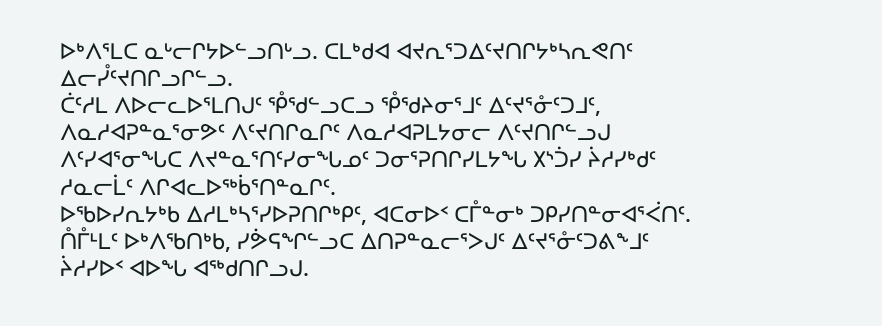ᐅᒃᐱᕐᒪᑕ ᓇᒡᓕᒋᔭᐅᓪᓗᑎᒡᓗ. ᑕᒪᒃᑯᐊ ᐊᔪᕆᕐᑐᐃᑦᔪᑎᒋᔭᒃᓴᕆᕙᑎᑦ ᐃᓕᓮᑦᔪᑎᒋᓗᒋᓪᓗ.
ᑖᑦᓱᒪ ᐱᐅᓕᓚᐅᕐᒪᑎᒍᑦ ᕾᖁᓪᓗᑕᓗ ᕾᖁᔨᓂᕐᒧᑦ ᐃᑦᔪᕐᓁᑦᑐᒧᑦ, ᐱᓇᓱᐊᕈᓐᓇᕐᓂᕗᑦ ᐱᑦᔪᑎᒋᓇᒋᑦ ᐱᓇᓱᐊᕈᒪᔭᓂᓕ ᐱᑦᔪᑎᒋᓪᓗᒍ ᐱᑦᓯᐊᕐᓂᖓᑕ ᐱᔪᓐᓇᕐᑎᑦᓯᓂᖓᓄᑦ ᑐᓂᕐᕈᑎᒋᓯᒪᔭᖓ ᙭ᔅᑑᓯ ᔩᓱᓯᒃᑯᑦ ᓱᓇᓕᒫᑦ ᐱᒋᐊᓚᐅᖅᑳᕐᑎᓐᓇᒋᑦ.
ᐅᖃᐅᓯᕆᔭᒃᑲ ᐃᓱᒪᒃᓴᕐᓯᐅᕈᑎᒋᒃᑭᑦ, ᐊᑕᓂᐅᑉ ᑕᒤᓐᓂᒃ ᑐᑭᓯᑎᓐᓂᐊᕐᐹᑎᑦ.
ᑍᒤᒻᒪᑦ ᐅᒃᐱᖃᑎᒃᑲ, ᓯᕘᕋᖏᓪᓗᑕ ᐃᑎᕈᓐᓇᓕᕐᐳᒍᑦ ᐃᑦᔪᕐᓁᑦᑐᕕᖕᒧᑦ ᔩᓱᓯᐅᑉ ᐊᐅᖓ ᐊᖅᑯᑎᒋᓗᒍ.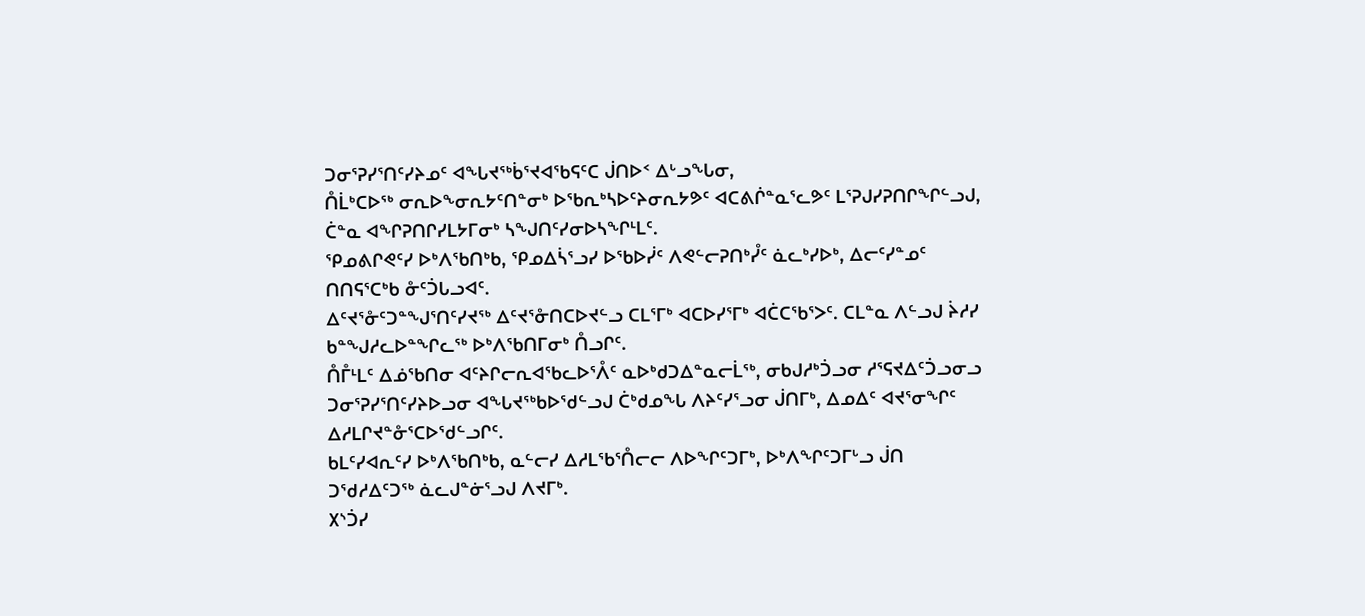ᑐᓂᕐᕈᓯᕐᑎᑦᓯᔨᓄᑦ ᐊᖓᔪᖅᑳᕐᔪᐊᖃᕋᑦᑕ ᒎᑎᐅᑉ ᐃᒡᓗᖓᓂ,
ᑍᒫᒃᑕᐅᖅ ᓂᕆᐅᖕᓂᕆᔭᑦᑎᓐᓂᒃ ᐅᖃᕆᒃᓴᐅᑦᔨᓂᕆᔭᕗᑦ ᐊᑕᕕᒌᓐᓇᕐᓚᕗᑦ ᒪᕐᕈᒍᓯᕈᑎᒋᖏᓪᓗᒍ, ᑖᓐᓇ ᐊᖏᕈᑎᒋᓯᒪᔭᒥᓂᒃ ᓴᖑᑎᑦᓯᓂᐅᓴᖏᒻᒪᑦ.
ᕿᓄᕕᒋᕙᑦᓯ ᐅᒃᐱᖃᑎᒃᑲ, ᕿᓄᐃᓵᕐᓗᓯ ᐅᖃᐅᓰᑦ ᐱᕙᓪᓕᕈᑎᒃᓮᑦ ᓈᓚᒃᓯᐅᒃ, ᐃᓕᑦᓯᓐᓄᑦ ᑎᑎᕋᕐᑕᒃᑲ ᓁᑦᑑᒐᓗᐊᑦ.
ᐃᑦᔪᕐᓁᑦᑐᓐᖑᕐᑎᑦᓯᔪᖅ ᐃᑦᔪᕐᓁᑎᑕᐅᔪᓪᓗ ᑕᒪᕐᒥᒃ ᐊᑕᐅᓯᕐᒥᒃ ᐊᑖᑕᖃᕐᐳᑦ. ᑕᒪᓐᓇ ᐱᓪᓗᒍ ᔩᓱᓯ ᑲᓐᖑᓱᓚᐅᓐᖏᓚᖅ ᐅᒃᐱᖃᑎᒥᓂᒃ ᑍᓗᒋᑦ.
ᑍᒤᒻᒪᑦ ᐃᓅᖃᑎᓂ ᐊᑦᔨᒋᓕᕆᐊᖃᓚᐅᕐᐰᑦ ᓇᐅᒃᑯᑐᐃᓐᓇᓕᒫᖅ, ᓂᑲᒍᓱᒃᑑᓗᓂ ᓱᕐᕋᔪᐃᑦᑑᓗᓂᓗ ᑐᓂᕐᕈᓯᕐᑎᑦᓯᔨᐅᓗᓂ ᐊᖓᔪᖅᑲᐅᖁᓪᓗᒍ ᑖᒃᑯᓄᖓ ᐱᔨᑦᓯᕐᓗᓂ ᒎᑎᒥᒃ, ᐃᓄᐃᑦ ᐊᔪᕐᓂᖏᑦ ᐃᓱᒪᒋᔪᓐᓁᕐᑕᐅᖁᓪᓗᒋᑦ.
ᑲᒪᑦᓯᐊᕆᑦᓯ ᐅᒃᐱᖃᑎᒃᑲ, ᓇᓪᓕᓯ ᐃᓱᒪᖃᕐᑍᓕᓕ ᐱᐅᖏᑦᑐᒥᒃ, ᐅᒃᐱᖏᑦᑐᒥᒡᓗ ᒎᑎ ᑐᖁᓱᐃᑦᑐᖅ ᓈᓚᒍᓐᓃᕐᓗᒍ ᐱᔪᒥᒃ.
᙭ᔅᑑᓯ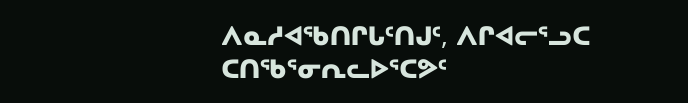ᐱᓇᓱᐊᖃᑎᒋᒐᑦᑎᒍᑦ, ᐱᒋᐊᓕᕐᓗᑕ ᑕᑎᖃᕐᓂᕆᓚᐅᕐᑕᕗᑦ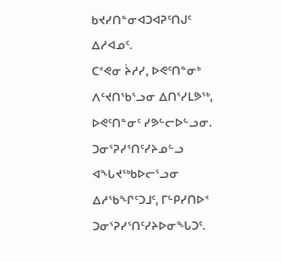ᑲᔪᓯᑎᓐᓂᐊᑐᐊᕈᑦᑎᒍᑦ ᐃᓱᐊᓄᑦ.
ᑕᕝᕙᓂ ᔩᓱᓯ, ᐅᕙᑦᑎᓐᓂᒃ ᐱᑦᔪᑎᖃᕐᓗᓂ ᐃᑎᕐᓯᒪᕗᖅ, ᐅᕙᑦᑎᓐᓂᑦ ᓯᕗᓪᓕᐅᓪᓗᓂ. ᑐᓂᕐᕈᓯᕐᑎᑦᓯᔨᓄᓪᓗ ᐊᖓᔪᖅᑲᐅᓕᕐᓗᓂ ᐃᓱᖃᖏᑦᑐᒧᑦ, ᒥᓪᑭᓯᑎᐅᑉ ᑐᓂᕐᕈᓯᕐᑎᑦᓯᔨᐅᓂᖓᑐᑦ.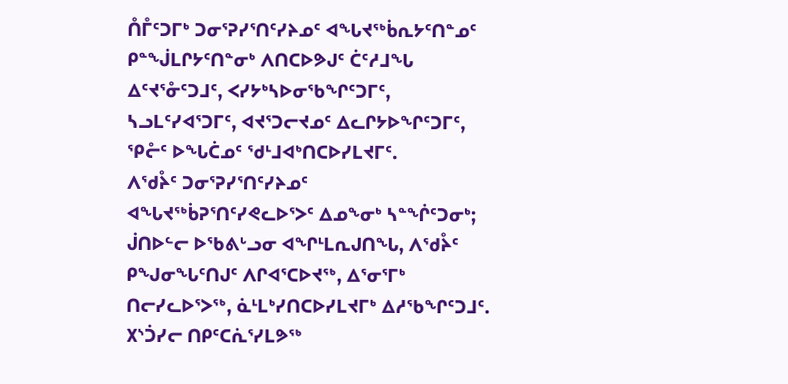ᑍᒤᑦᑐᒥᒃ ᑐᓂᕐᕈᓯᕐᑎᑦᓯᔨᓄᑦ ᐊᖓᔪᖅᑳᕆᔭᑦᑎᓐᓄᑦ ᑭᓐᖒᒪᒋᔭᑦᑎᓐᓂᒃ ᐱᑎᑕᐅᕗᒍᑦ ᑖᑦᓱᒧᖓ ᐃᑦᔪᕐᓁᑦᑐᒧᑦ, ᐸᓯᔭᒃᓴᐅᓂᖃᖏᑦᑐᒥᑦ, ᓴᓗᒪᑦᓯᐊᕐᑐᒥᑦ, ᐊᔪᕐᑐᓕᔪᓄᑦ ᐃᓚᒋᔭᐅᖏᑦᑐᒥᑦ, ᕿᓔᑦ ᐅᖓᑖᓄᑦ ᖁᒻᒧᐊᒃᑎᑕᐅᓯᒪᔪᒥᑦ.
ᐱᖁᔧᑦ ᑐᓂᕐᕈᓯᕐᑎᑦᓯᔨᓄᑦ ᐊᖓᔪᖅᑳᕈᕐᑎᑦᓯᕙᓚᐅᕐᐳᑦ ᐃᓄᖕᓂᒃ ᓴᓐᖐᑦᑐᓂᒃ; ᒎᑎᐅᓪᓕ ᐅᖃᕕᒡᓗᓂ ᐊᖏᒻᒪᕆᒍᑎᖓ, ᐱᖁᔧᑦ ᑭᖑᓂᖓᑦᑎᒍᑦ ᐱᒋᐊᕐᑕᐅᔪᖅ, ᐃᕐᓂᕐᒥᒃ ᑎᓕᓯᓚᐅᕐᐳᖅ, ᓈᒻᒪᒃᓯᑎᑕᐅᓯᒪᔪᒥᒃ ᐃᓱᖃᖏᑦᑐᒧᑦ.
᙭ᔅᑑᓯᓕ ᑎᑭᑦᑕᕇᕐᓯᒪᕗᖅ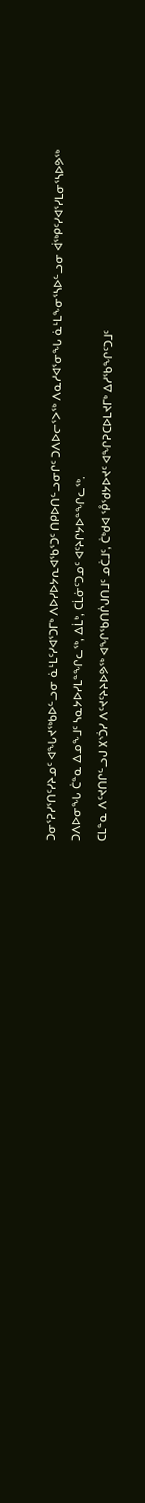ᑐᓂᕐᕈᓯᕐᑎᑦᓯᔨᓄᑦ ᐊᖓᔪᖅᑲᐅᓪᓗᓂ ᓈᒻᒪᑦᓯᐊᕐᑐᒥᒃ ᐱᐅᓯᐅᔭᕆᐊᖃᕐᑐᑦ ᑎᑭᐅᑎᓪᓗᓂᒋᑦ ᑐᐱᐅᓕᕐᐳᖅ ᐱᓇᓱᐊᕐᓂᖓ ᓈᒻᒪᖕᓂᕐᓴᐅᓪᓗᓂ ᐋᖅᑭᑦᓯᐊᕐᓯᒪᓂᕐᓴᐅᕗᖅ ᑐᐱᐅᓂᖓ ᑖᓐᓇ ᐃᓄᖕᒧᑦ ᓴᓇᔭᐅᓯᒪᓐᖏᓚᖅ, ᐃᒫᒃ, ᑕᒫᓃᑦᑐᓄᑦ ᐊᑦᔨᒋᔭᐅᓐᖏᓚᖅ.
ᑕᒪᓐᓇ ᐱᑦᔪᑎᒋᓪᓗᒍ ᙭ᔅᑑᓯ ᐱᑦᔪᑦᔨᔨᐅᕗᖅ ᐊᖏᖃᑎᒌᒍᑎᒧᑦ ᓄᑖᒧᑦ, ᑖᒃᑯᐊ ᕾᖁᔭᐅᔪᑦ ᐊᖏᕈᑕᐅᒪᔪᒥᒃ ᐃᓱᖃᖏᑦᑐᒧᑦ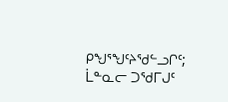ᑭᖑᕐᖑᑦᔨᖁᓪᓗᒋᑦ; ᒫᓐᓇᓕ ᑐᖁᒥᒍᑦ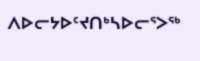ᐱᐅᓕᔭᐅᑦᔪᑎᒃᓴᐅᓕᕐᐳᖅ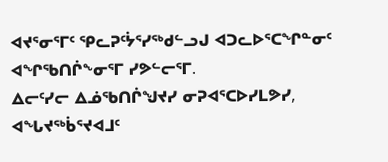ᐊᔪᕐᓂᕐᒥᑦ ᕿᓚᕈᑦᔮᕐᓯᖅᑯᓪᓗᒍ ᐊᑐᓚᐅᕐᑕᖏᓐᓂᑦ ᐊᖏᖃᑎᒌᖕᓂᕐᒥ ᓯᕗᓪᓕᕐᒥ.
ᐃᓕᑦᓯᓕ ᐃᓅᖃᑎᒌᖑᔪᓯ ᓂᕈᐊᕐᑕᐅᓯᒪᕗᓯ, ᐊᖓᔪᖅᑳᕐᔪᐊᒧᑦ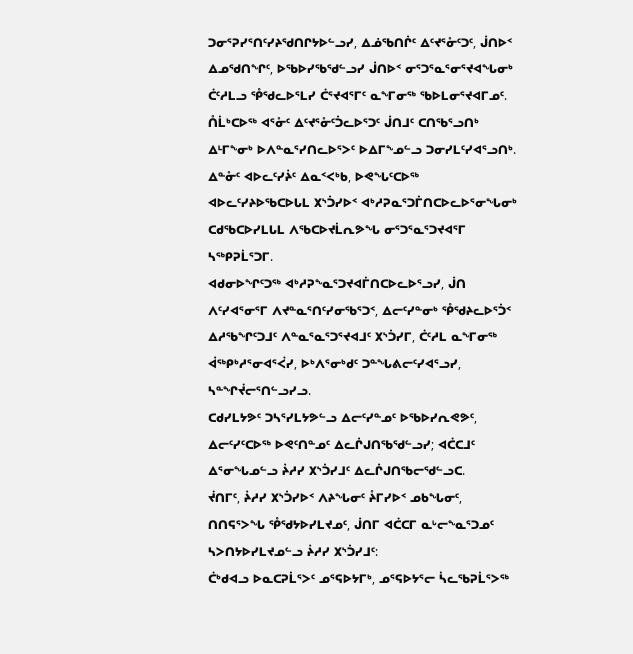ᑐᓂᕐᕈᓯᕐᑎᑦᓯᔨᖁᑎᒋᔭᐅᓪᓗᓯ, ᐃᓅᖃᑎᒌᑦ ᐃᑦᔪᕐᓁᑦᑐᑦ, ᒎᑎᐅᑉ ᐃᓄᖁᑎᖏᑦ, ᐅᖃᐅᓯᖃᖁᓪᓗᓯ ᒎᑎᐅᑉ ᓂᕐᑐᕐᓇᕐᓂᕐᔪᐊᖓᓂᒃ ᑖᑦᓱᒪᓗ ᕾᖁᓚᐅᕐᒪᓯ ᑖᕐᔪᐊᕐᒥᑦ ᓇᖕᒥᓂᖅ ᖃᐅᒪᓂᕐᔪᐊᒥᓄᑦ.
ᑍᒫᒃᑕᐅᖅ ᐊᕐᓁᑦ ᐃᑦᔪᕐᓁᑦᑑᓚᐅᕐᑐᑦ ᒎᑎᒧᑦ ᑕᑎᖃᕐᓗᑎᒃ ᐃᒻᒥᖕᓂᒃ ᐅᐱᓐᓇᕐᓯᑎᓚᐅᕐᐳᑦ ᐅᐃᒥᖕᓄᓪᓗ ᑐᓂᓯᒪᑦᓯᐊᕐᓗᑎᒃ.
ᐃᓐᓁᑦ ᐊᐅᓚᑦᓯᔩᑦ ᐃᓇᑉᐸᒃᑲ, ᐅᕙᖓᑦᑕᐅᖅ ᐊᐅᓚᑦᓯᔨᐅᖃᑕᐅᒐᒪ ᙭ᔅᑑᓯᐅᑉ ᐊᒃᓱᕈᓇᕐᑐᒦᑎᑕᐅᓚᐅᕐᓂᖓᓂᒃ ᑕᑯᖃᑕᐅᓯᒪᒐᒪ ᐱᖃᑕᐅᔪᒫᕆᕗᖓ ᓂᕐᑐᕐᓇᕐᑐᔪᐊᕐᒥ ᓴᖅᑭᕈᒫᕐᑐᒥ.
ᐊᑯᓂᐅᖏᑦᑐᖅ ᐊᒃᓱᕈᖕᓇᕐᑐᔪᐊᒦᑎᑕᐅᓚᐅᕐᓗᓯ, ᒎᑎ ᐱᑦᓯᐊᕐᓂᕐᒥ ᐱᔪᓐᓇᕐᑎᑦᓯᓂᖃᕐᑐᑉ, ᐃᓕᑦᓯᓐᓂᒃ ᕾᖁᔨᓚᐅᕐᑑᑉ ᐃᓱᖃᖏᑦᑐᒧᑦ ᐱᓐᓇᕐᓇᕐᑐᕐᔪᐊᒧᑦ ᙭ᔅᑑᓯᒥ, ᑖᑦᓱᒪ ᓇᖕᒥᓂᖅ ᐋᖅᑭᒃᓱᕐᓂᐊᕐᐹᓯ, ᐅᒃᐱᕐᓂᒃᑯᑦ ᑐᓐᖓᕕᓕᑦᓯᐊᕐᓗᓯ, ᓴᓐᖏᔫᓕᕐᑎᓪᓗᓯᓗ.
ᑕᑯᓯᒪᔭᕗᑦ ᑐᓴᕐᓯᒪᔭᕗᓪᓗ ᐃᓕᑦᓯᓐᓄᑦ ᐅᖃᐅᓯᕆᕙᕗᑦ, ᐃᓕᑦᓯᑦᑕᐅᖅ ᐅᕙᑦᑎᓐᓄᑦ ᐃᓚᒌᒍᑎᖃᖁᓪᓗᓯ; ᐊᑖᑕᒧᑦ ᐃᕐᓂᖓᓄᓪᓗ ᔩᓱᓯ ᙭ᔅᑑᓯᒧᑦ ᐃᓚᒌᒍᑎᖃᓕᖁᓪᓗᑕ.
ᔫᑎᒥᑦ, ᔩᓱᓯ ᙭ᔅᑑᓯᐅᑉ ᐱᔨᖓᓂᑦ ᔧᒥᓯᐅᑉ ᓄᑲᖓᓂᑦ, ᑎᑎᕋᕐᐳᖓ ᕾᖁᔭᐅᓯᒪᔪᓄᑦ, ᒎᑎᒥ ᐊᑖᑕᒥ ᓇᒡᓕᖕᓇᕐᑐᓄᑦ ᓴᐳᑎᔭᐅᓯᒪᔪᓄᓪᓗ ᔩᓱᓯ ᙭ᔅᑑᓯᒧᑦ:
ᑖᒃᑯᐊᓗ ᐅᓇᑕᕈᒫᕐᐳᑦ ᓄᕐᕋᐅᔭᒥᒃ, ᓄᕐᕋᐅᔭᕐᓕ ᓵᓚᖃᕈᒫᕐᐳᖅ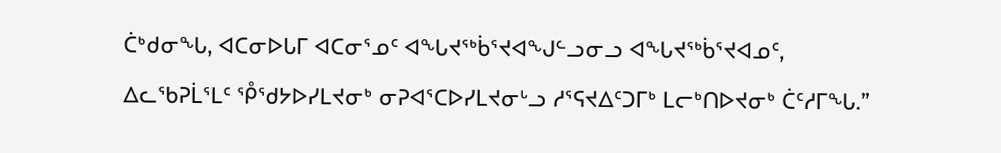ᑖᒃᑯᓂᖓ, ᐊᑕᓂᐅᒐᒥ ᐊᑕᓂᕐᓄᑦ ᐊᖓᔪᖅᑳᕐᔪᐊᖑᓪᓗᓂᓗ ᐊᖓᔪᖅᑳᕐᔪᐊᓄᑦ, ᐃᓚᖃᕈᒫᕐᒪᑦ ᕾᖁᔭᐅᓯᒪᔪᓂᒃ ᓂᕈᐊᕐᑕᐅᓯᒪᔪᓂᒡᓗ ᓱᕐᕋᔪᐃᑦᑐᒥᒃ ᒪᓕᒃᑎᐅᔪᓂᒃ ᑖᑦᓱᒥᖓ.”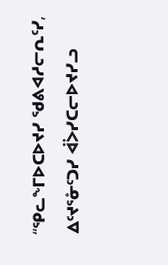“ᕿᓚᖕᒥᐅᑕᐅᔪᓯ ᖁᕕᐊᓱᓕᕆᑦᓯ, ᐃᑦᔪᕐᓁᑦᑐᓯ ᐋᐴᓯᑕᓕᐅᔪᓯᓗ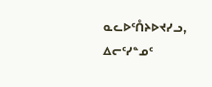ᓇᓚᐅᑦᑍᔨᐅᔪᓯᓗ, ᐃᓕᑦᓯᓐᓄᑦ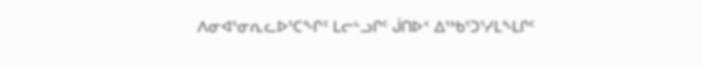ᐱᓂᐊᕐᓂᕆᓚᐅᕐᑕᖏᑦ ᒪᓕᒡᓗᒋᑦ ᒎᑎᐅᑉ ᐃᖅᑲᕐᑐᕐᓯᒪᖕᒪᒋᑦ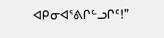ᐊᑭᓂᐊᕐᕕᒋᓪᓗᒋᑦ!”